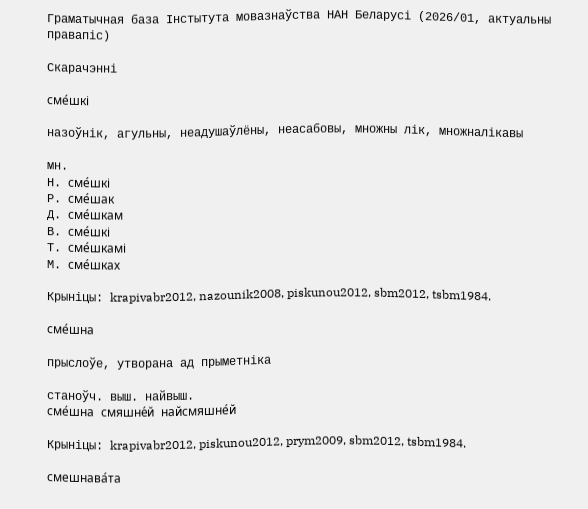Граматычная база Інстытута мовазнаўства НАН Беларусі (2026/01, актуальны правапіс)

Скарачэнні

сме́шкі

назоўнік, агульны, неадушаўлёны, неасабовы, множны лік, множналікавы

мн.
Н. сме́шкі
Р. сме́шак
Д. сме́шкам
В. сме́шкі
Т. сме́шкамі
М. сме́шках

Крыніцы: krapivabr2012, nazounik2008, piskunou2012, sbm2012, tsbm1984.

сме́шна

прыслоўе, утворана ад прыметніка

станоўч. выш. найвыш.
сме́шна смяшне́й найсмяшне́й

Крыніцы: krapivabr2012, piskunou2012, prym2009, sbm2012, tsbm1984.

смешнава́та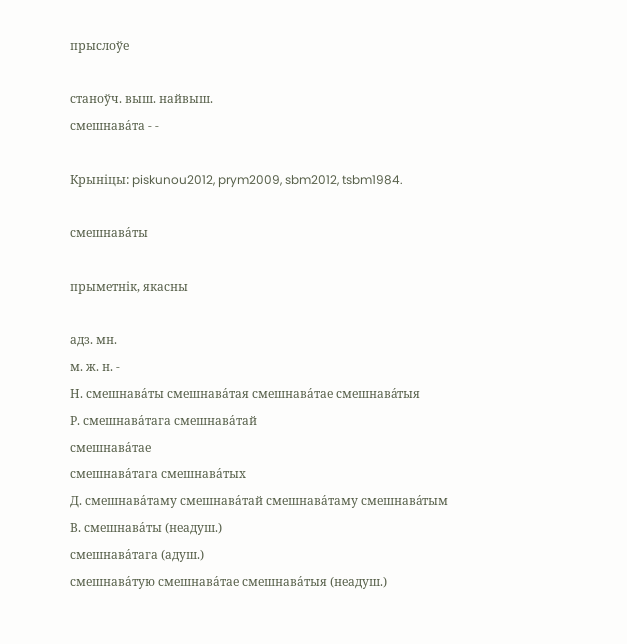прыслоўе

станоўч. выш. найвыш.
смешнава́та - -

Крыніцы: piskunou2012, prym2009, sbm2012, tsbm1984.

смешнава́ты

прыметнік, якасны

адз. мн.
м. ж. н. -
Н. смешнава́ты смешнава́тая смешнава́тае смешнава́тыя
Р. смешнава́тага смешнава́тай
смешнава́тае
смешнава́тага смешнава́тых
Д. смешнава́таму смешнава́тай смешнава́таму смешнава́тым
В. смешнава́ты (неадуш.)
смешнава́тага (адуш.)
смешнава́тую смешнава́тае смешнава́тыя (неадуш.)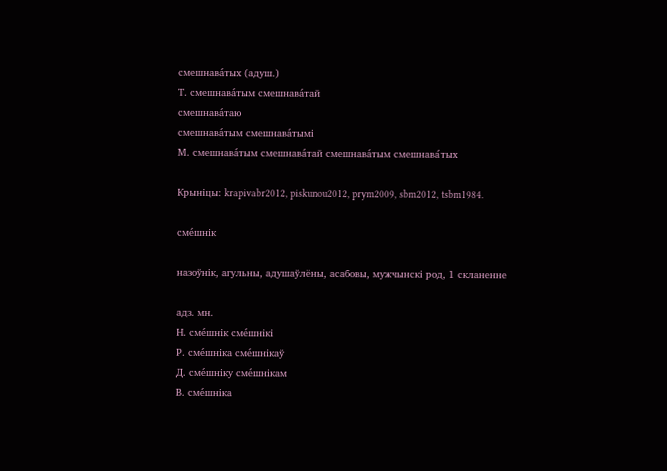смешнава́тых (адуш.)
Т. смешнава́тым смешнава́тай
смешнава́таю
смешнава́тым смешнава́тымі
М. смешнава́тым смешнава́тай смешнава́тым смешнава́тых

Крыніцы: krapivabr2012, piskunou2012, prym2009, sbm2012, tsbm1984.

сме́шнік

назоўнік, агульны, адушаўлёны, асабовы, мужчынскі род, 1 скланенне

адз. мн.
Н. сме́шнік сме́шнікі
Р. сме́шніка сме́шнікаў
Д. сме́шніку сме́шнікам
В. сме́шніка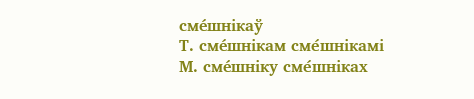сме́шнікаў
Т. сме́шнікам сме́шнікамі
М. сме́шніку сме́шніках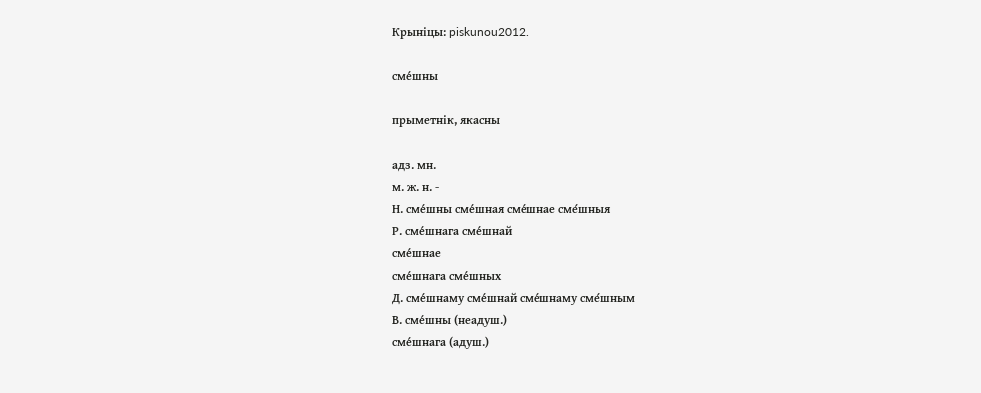Крыніцы: piskunou2012.

сме́шны

прыметнік, якасны

адз. мн.
м. ж. н. -
Н. сме́шны сме́шная сме́шнае сме́шныя
Р. сме́шнага сме́шнай
сме́шнае
сме́шнага сме́шных
Д. сме́шнаму сме́шнай сме́шнаму сме́шным
В. сме́шны (неадуш.)
сме́шнага (адуш.)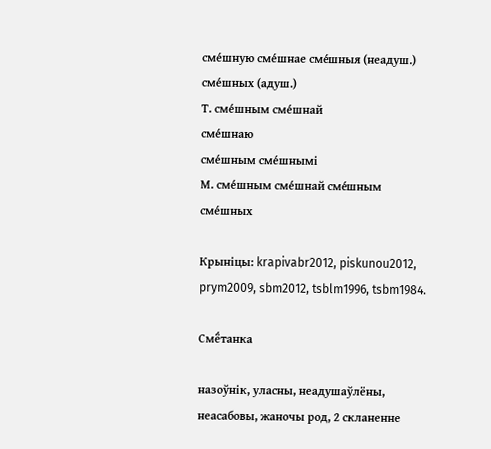сме́шную сме́шнае сме́шныя (неадуш.)
сме́шных (адуш.)
Т. сме́шным сме́шнай
сме́шнаю
сме́шным сме́шнымі
М. сме́шным сме́шнай сме́шным сме́шных

Крыніцы: krapivabr2012, piskunou2012, prym2009, sbm2012, tsblm1996, tsbm1984.

Смё́танка

назоўнік, уласны, неадушаўлёны, неасабовы, жаночы род, 2 скланенне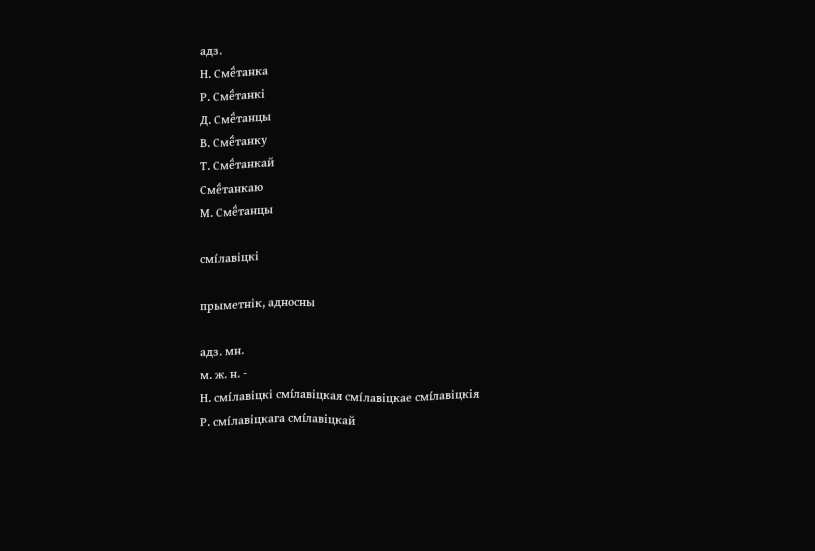адз.
Н. Смё́танка
Р. Смё́танкі
Д. Смё́танцы
В. Смё́танку
Т. Смё́танкай
Смё́танкаю
М. Смё́танцы

смі́лавіцкі

прыметнік, адносны

адз. мн.
м. ж. н. -
Н. смі́лавіцкі смі́лавіцкая смі́лавіцкае смі́лавіцкія
Р. смі́лавіцкага смі́лавіцкай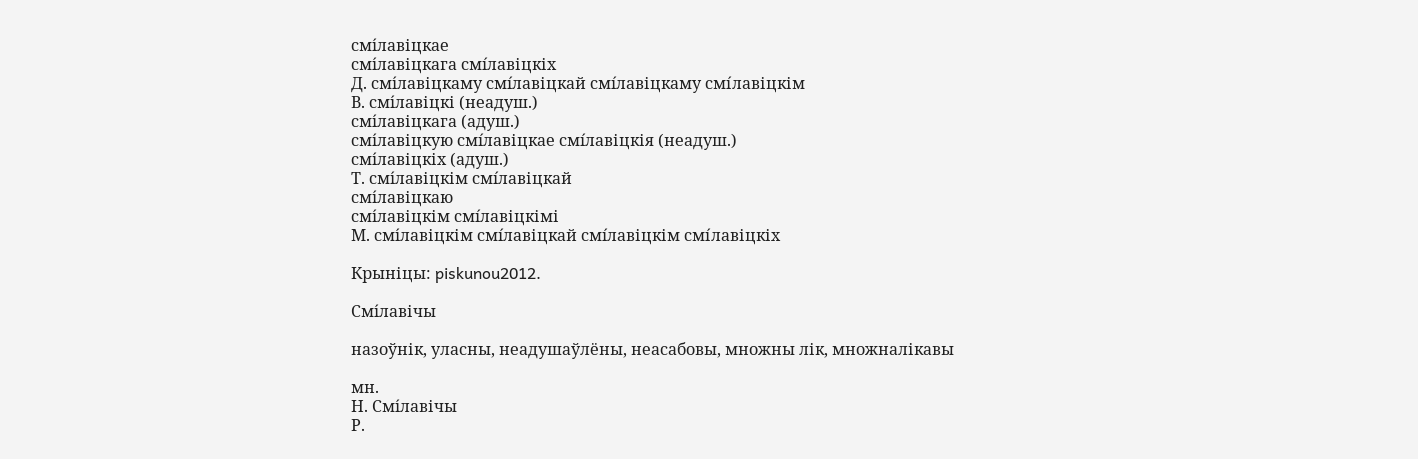смі́лавіцкае
смі́лавіцкага смі́лавіцкіх
Д. смі́лавіцкаму смі́лавіцкай смі́лавіцкаму смі́лавіцкім
В. смі́лавіцкі (неадуш.)
смі́лавіцкага (адуш.)
смі́лавіцкую смі́лавіцкае смі́лавіцкія (неадуш.)
смі́лавіцкіх (адуш.)
Т. смі́лавіцкім смі́лавіцкай
смі́лавіцкаю
смі́лавіцкім смі́лавіцкімі
М. смі́лавіцкім смі́лавіцкай смі́лавіцкім смі́лавіцкіх

Крыніцы: piskunou2012.

Смі́лавічы

назоўнік, уласны, неадушаўлёны, неасабовы, множны лік, множналікавы

мн.
Н. Смі́лавічы
Р.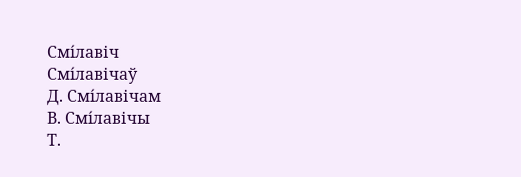Смі́лавіч
Смі́лавічаў
Д. Смі́лавічам
В. Смі́лавічы
Т.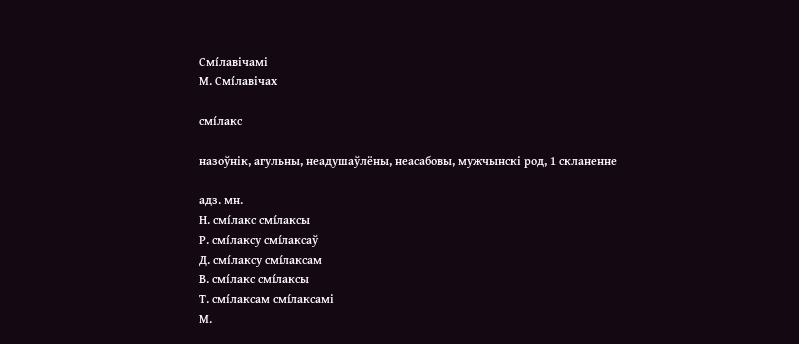Смі́лавічамі
М. Смі́лавічах

смі́лакс

назоўнік, агульны, неадушаўлёны, неасабовы, мужчынскі род, 1 скланенне

адз. мн.
Н. смі́лакс смі́лаксы
Р. смі́лаксу смі́лаксаў
Д. смі́лаксу смі́лаксам
В. смі́лакс смі́лаксы
Т. смі́лаксам смі́лаксамі
М.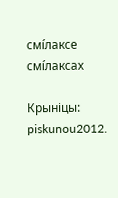смі́лаксе смі́лаксах

Крыніцы: piskunou2012.